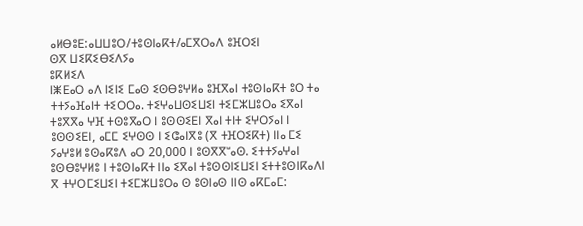ⴰⵍⴱⵓⴹ:ⴰⵡⵡⵓⵔ/ⵜⵓⵙⵏⴰⴽⵜ/ⴰⵎⴳⵔⴰⴷ ⵓⴼⵔⵉⵏ
ⵙⴳ ⵡⵉⴽⵉⴱⵉⴷⵢⴰ
ⵓⴽⵍⵉⴷ
ⵏⵥⴹⴰⵔ ⴰⴷ ⵏⵉⵏⵉ ⵎⴰⵙ ⵉⵙⴱⵓⵖⵍⴰ ⵓⴼⴳⴰⵏ ⵜⵓⵙⵏⴰⴽⵜ ⵓⵔ ⵜⴰ ⵜⵜⵢⴰⴼⴰⵏⵜ ⵜⵉⵔⵔⴰ. ⵜⵉⵖⴰⵡⵙⵉⵡⵉⵏ ⵜⵉⵎⵣⵡⵓⵔⴰ ⵉⴳⴰⵏ ⵜⵓⴳⴳⴰ ⵖⴼ ⵜⵙⵓⴳⴰⵔ ⵏ ⵓⵙⵙⵉⴹⵏ ⴳⴰⵏ ⵜⵏⵜ ⵉⵖⵔⵢⴰⵏ ⵏ ⵓⵙⵙⵉⴹⵏ, ⴰⵎⵎ ⵉⵖⵙⵙ ⵏ ⵉⵛⴰⵏⴳⵓ (ⴳ ⵜⴼⵔⵉⴽⵜ) ⵏⵏⴰ ⵎⵉ ⵢⴰⵖⵓⵍ ⵓⵙⴰⴽⵓⴷ ⴰⵔ 20,000 ⵏ ⵓⵙⴳⴳⵯⴰⵙ. ⵉⵜⵜⵢⴰⵖⴰⵏ ⵓⵙⴱⵓⵖⵍⵓ ⵏ ⵜⵓⵙⵏⴰⴽⵜ ⵏⵏⴰ ⵉⴳⴰⵏ ⵜⵓⵙⵙⵏⵉⵡⵉⵏ ⵉⵜⵜⵓⵙⵏⴽⴰⴷⵏ ⴳ ⵜⵖⵔⵎⵉⵡⵉⵏ ⵜⵉⵎⵣⵡⵓⵔⴰ ⵙ ⵓⵙⵏⴰⵙ ⵏⵏⵙ ⴰⴽⵎⴰⵎ: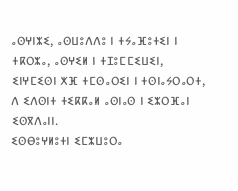ⴰⵙⵖⵏⵣⵉ, ⴰⵙⵡⵓⴷⴷⵓ ⵏ ⵜⵢⴰⴼⵓⵜⵉⵏ ⵏ ⵜⴽⵔⵣⴰ, ⴰⵙⵖⵉⵍ ⵏ ⵜⵊⵓⵎⵎⵉⵡⵉⵏ, ⵉⵏⵖⵎⵉⵙⵏ ⵅⴼ ⵜⵎⵙⴰⵔⵉⵏ ⵏ ⵜⵙⵏⴰⵢⵔⴰⵔⵜ, ⴷ ⵉⴷⵙⵏⵜ ⵜⵉⴽⴽⴰⵍ ⴰⵙⵏⴰⵙ ⵏ ⵉⵣⵔⴼⴰⵏ ⵉⵙⴳⴷⴰⵏⵏ.
ⵉⵙⴱⵓⵖⵍⵓⵜⵏ ⵉⵎⵣⵡⵓⵔⴰ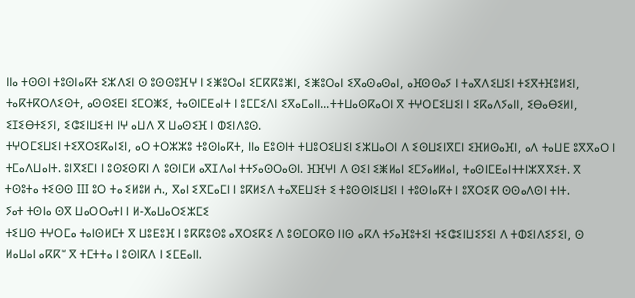ⵏⵏⴰ ⵜⵙⵙⵏ ⵜⵓⵙⵏⴰⴽⵜ ⵉⵣⴷⵉⵏ ⵙ ⵓⵙⵙⵓⴼⵖ ⵏ ⵉⵥⵓⵔⴰⵏ ⵉⵎⴽⴽⵓⵥⵏ, ⵉⵥⵓⵔⴰⵏ ⵉⴳⴰⵙⴰⵙⴰⵏ, ⴰⴼⵙⵙⴰⵢ ⵏ ⵜⴰⴳⴷⵉⵡⵉⵏ ⵜⵉⴳⵜⴼⵓⵍⵉⵏ, ⵜⴰⴽⵜⴽⵔⴷⵉⵙⵜ, ⴰⵙⵙⵉⴹⵏ ⵉⵎⵔⵥⵉ, ⵜⴰⵙⵏⵎⴹⴰⵏⵜ ⵏ ⵓⵎⵎⵉⴷⵏ ⵉⴳⴰⵎⴰⵏⵏ...ⵜⵜⵡⴰⵙⴽⴰⵔⵏ ⴳ ⵜⵖⵔⵎⵉⵡⵉⵏ ⵏ ⵉⴽⴰⴷⵢⴰⵏⵏ, ⵉⴱⴰⴱⵉⵍⵏ, ⵉⵊⵉⴱⵜⵉⵢⵏ, ⵉⵛⵉⵏⵡⵉⵜⵏ ⵏⵖ ⴰⵡⴷ ⴳ ⵡⴰⵙⵉⴼ ⵏ ⵀⵉⵏⴷⵓⵙ.
ⵜⵖⵔⵎⵉⵡⵉⵏ ⵜⵉⴳⵔⵉⴽⴰⵏⵉⵏ, ⴰⵔ ⵜⵔⵣⵣⵓ ⵜⵓⵙⵏⴰⴽⵜ, ⵏⵏⴰ ⴹⵓⵙⵏⵜ ⵜⵡⵓⵔⵉⵡⵉⵏ ⵉⵣⵡⴰⵔⵏ ⴷ ⵉⵙⵡⵉⵏⴳⵎⵏ ⵉⴼⵍⵙⴰⴼⵏ, ⴰⴷ ⵜⴰⵡⴹ ⵓⴳⴳⴰⵔ ⵏ ⵜⵎⴰⴷⵡⴰⵏⵜ. ⵓⵏⴳⵉⵎⵏ ⵏ ⵓⵙⵉⵙⴽⵏ ⴷ ⵓⵙⵏⵎⵍ ⴰⴳⵊⴷⴰⵏ ⵜⵜⵢⴰⵙⵔⴰⵙⵏ. ⴼⴼⵖⵏ ⴷ ⵙⵉⵏ ⵉⵥⵍⴰⵏ ⵉⵎⵢⴰⵍⵍⴰⵏ, ⵜⴰⵙⵏⵎⴹⴰⵏⵜⵜⵏⵣⴳⴳⵉⵜ. ⴳ ⵜⵙⵓⵜⴰ ⵜⵉⵙⵙ III ⵓⵔ ⵜⴰ ⵉⵍⵓⵍ ⵄ., ⴳⴰⵏ ⵉⴳⵎⴰⵎⵏ ⵏ ⵓⴽⵍⵉⴷ ⵜⴰⴳⴹⵡⵉⵜ ⵉ ⵜⵓⵙⵙⵏⵉⵡⵉⵏ ⵏ ⵜⵓⵙⵏⴰⴽⵜ ⵏ ⵓⴳⵔⵉⴽ ⵙⵙⴰⴷⵙⵏ ⵜⵏⵜ.
ⵢⴰⵜ ⵜⵙⵏⴰ ⵙⴳ ⵡⴰⵔⵔⴰⵜⵏ ⵏ ⵍ-ⵅⴰⵡⴰⵔⵉⵣⵎⵉ
ⵜⵉⵡⵙ ⵜⵖⵔⵎⴰ ⵜⴰⵏⵙⵍⵎⵜ ⴳ ⵡⵓⴹⵓⴼ ⵏ ⵓⴽⴽⵓⵙⵓ ⴰⴳⵔⵉⴽⵉ ⴷ ⵓⵙⵎⵔⴽⵙ ⵏⵏⵙ ⴰⴽⴷ ⵜⵢⴰⴼⵓⵜⵉⵏ ⵜⵉⵛⵉⵏⵡⵉⵢⵉⵏ ⴷ ⵜⵀⵉⵏⴷⵉⵢⵉⵏ, ⵙ ⵍⴰⵡⴰⵏ ⴰⴽⴽⵯ ⴳ ⵜⵎⵜⵜⴰ ⵏ ⵓⵙⵏⴽⴷ ⵏ ⵉⵎⴹⴰⵏⵏ.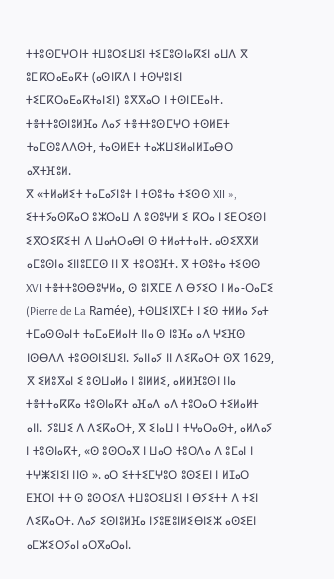ⵜⵜⵓⵙⵎⵖⵔⵏⵜ ⵜⵡⵓⵔⵉⵡⵉⵏ ⵜⵉⵎⵓⵙⵏⴰⴽⵉⵏ ⴰⵡⴷ ⴳ ⵓⵎⴽⵔⴰⴹⴰⴽⵜ (ⴰⵙⵏⴽⴷ ⵏ ⵜⵙⵖⵓⵏⵉⵏ ⵜⵉⵎⴽⵔⴰⴹⴰⴽⵜⴰⵏⵉⵏ) ⵓⴳⴳⴰⵔ ⵏ ⵜⵙⵏⵎⴹⴰⵏⵜ. ⵜⴻⵜⵜⵓⵙⵏⵓⵍⴼⴰ ⴷⴰⵢ ⵜⴻⵜⵜⵓⵙⵎⵖⵔ ⵜⵙⵍⴹⵜ ⵜⴰⵎⵙⵓⴷⴷⵙⵜ, ⵜⴰⵙⵍⴹⵜ ⵜⴰⵣⵡⵉⵍⴰⵏⵍⵊⴰⴱⵔ ⴰⴳⵜⴼⵓⵍ.
ⴳ «ⵜⵍⴰⵍⵉⵜ ⵜⴰⵎⴰⵢⵏⵓⵜ ⵏ ⵜⵙⵓⵜⴰ ⵜⵉⵙⵙ XII », ⵉⵜⵜⵢⴰⵙⴽⴰⵔ ⵓⵣⵔⴰⵡ ⴷ ⵓⵙⵓⵖⵍ ⵉ ⴽⵔⴰ ⵏ ⵉⴹⵔⵉⵙⵏ ⵉⴳⵔⵉⴽⵉⵜⵏ ⴷ ⵡⴰⵄⵔⴰⴱⵏ ⵙ ⵜⵍⴰⵜⵜⴰⵏⵜ. ⴰⵙⵉⴳⴳⵍ ⴰⵎⵓⵙⵏⴰ ⵉⵏⵏⵓⵎⵎⵙ ⵏⵏ ⴳ ⵜⵓⵔⵓⴼⵜ. ⴳ ⵜⵙⵓⵜⴰ ⵜⵉⵙⵙ XVI ⵜⴻⵜⵜⵓⵙⴱⵓⵖⵍⴰ, ⵙ ⵓⵏⴳⵎⴹ ⴷ ⴱⵢⵉⵔ ⵏ ⵍⴰ-ⵔⴰⵎⵉ (Pierre de La Ramée), ⵜⵙⵡⵉⵏⴳⵎⵜ ⵏ ⵉⵙ ⵜⵍⵍⴰ ⵢⴰⵜ ⵜⵎⴰⵙⵙⴰⵏⵜ ⵜⴰⵎⴰⴹⵍⴰⵏⵜ ⵏⵏⴰ ⵙ ⵏⵓⴼⴰ ⴰⴷ ⵖⵉⴼⵙ ⵏⵙⴱⴷⴷ ⵜⵓⵙⵙⵏⵉⵡⵉⵏ. ⵢⴰⵏⵏⴰⵢ ⵏⵏ ⴷⵉⴽⴰⵔⵜ ⵙⴳ 1629, ⴳ ⵉⵍⵓⴳⴰⵏ ⵉ ⵓⵙⵡⴰⵍⴰ ⵏ ⵓⵏⵍⵍⵉ, ⴰⵍⵍⴼⵓⵙⵏ ⵏⵏⴰ ⵜⴻⵜⵜⴰⴽⴽⴰ ⵜⵓⵙⵏⴰⴽⵜ ⴰⴼⴰⴷ ⴰⴷ ⵜⵓⵔⴰⵔ ⵜⵉⵍⴰⵍⵜ ⴰⵏⵏ. ⵢⵓⵡⵉ ⴷ ⴷⵉⴽⴰⵔⵜ, ⴳ ⵉⵏⴰⵡ ⵏ ⵜⵖⴰⵔⴰⵙⵜ, ⴰⵍⴷⴰⵢ ⵏ ⵜⵓⵙⵏⴰⴽⵜ, «ⵙ ⵓⵙⵔⴰⴳ ⵏ ⵡⴰⵔ ⵜⵓⵔⴷⴰ ⴷ ⵓⵎⴰⵏ ⵏ ⵜⵖⵥⵉⵏⵉⵏ ⵏⵏⵙ ». ⴰⵔ ⵉⵜⵜⵉⵎⵖⵓⵔ ⵓⵙⵉⴹⵏ ⵏ ⵍⵊⴰⵔ ⴹⴼⵔⵏ ⵜⵜ ⵙ ⵓⵙⵔⵉⴷ ⵜⵡⵓⵔⵉⵡⵉⵏ ⵏ ⴱⵢⵉⵜⵜ ⴷ ⵜⵉⵏ ⴷⵉⴽⴰⵔⵜ. ⴷⴰⵢ ⵉⵙⵏⵓⵍⴼⴰ ⵏⵢⵓⵟⵓⵏⵍⵉⴱⵏⵉⵣ ⴰⵙⵉⴹⵏ ⴰⵎⵣⵉⵔⵢⴰⵏ ⴰⵔⴳⴰⵔⴰⵏ.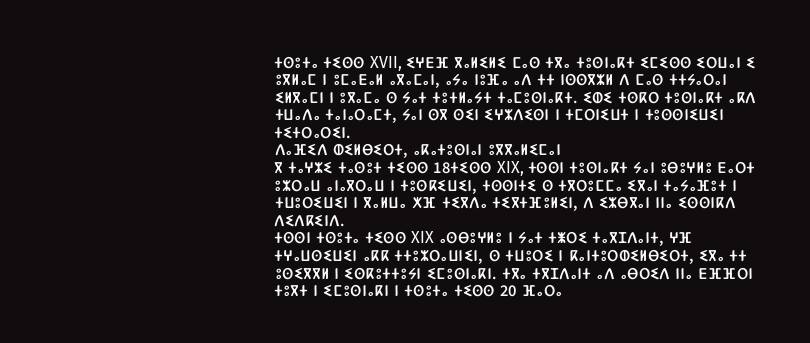ⵜⵙⵓⵜⴰ ⵜⵉⵙⵙ XVII, ⵉⵖⴹⴼ ⴳⴰⵍⵉⵍⵉ ⵎⴰⵙ ⵜⴳⴰ ⵜⵓⵙⵏⴰⴽⵜ ⵉⵎⵉⵙⵙ ⵉⵔⵡⴰⵏ ⵉ ⵓⴳⵍⴰⵎ ⵏ ⵓⵎⴰⴹⴰⵍ ⴰⴳⴰⵎⴰⵏ, ⴰⵢⴰ ⵏⵓⴼⴰ ⴰⴷ ⵜⵜ ⵏⵙⵙⴳⵣⵍ ⴷ ⵎⴰⵙ ⵜⵜⵢⴰⵔⴰⵏ ⵉⵍⴳⴰⵎⵏ ⵏ ⵓⴳⴰⵎⴰ ⵙ ⵢⴰⵜ ⵜⵓⵜⵍⴰⵢⵜ ⵜⴰⵎⵓⵙⵏⴰⴽⵜ. ⵉⵀⵉ ⵜⵙⴽⵔ ⵜⵓⵙⵏⴰⴽⵜ ⴰⴽⴷ ⵜⵡⴰⴷⴰ ⵜⴰⵏⴰⵔⴰⵎⵜ, ⵢⴰⵏ ⵙⴳ ⵙⵉⵏ ⵉⵖⵣⴷⵉⵙⵏ ⵏ ⵜⵎⵔⵏⵉⵡⵜ ⵏ ⵜⵓⵙⵙⵏⵉⵡⵉⵏ ⵜⵉⵜⵔⴰⵔⵉⵏ.
ⴷⴰⴼⵉⴷ ⵀⵉⵍⴱⵉⵔⵜ, ⴰⴽⴰⵜⵓⵙⵏⴰⵏ ⵓⴳⴳⴰⵍⵉⵎⴰⵏ
ⴳ ⵜⴰⵖⵣⵉ ⵜⴰⵙⵓⵜ ⵜⵉⵙⵙ 18ⵜⵉⵙⵙ XIX, ⵜⵙⵙⵏ ⵜⵓⵙⵏⴰⴽⵜ ⵢⴰⵏ ⵓⴱⵓⵖⵍⵓ ⴹⴰⵔⵜ ⵓⵣⵔⴰⵡ ⴰⵏⴰⴳⵔⴰⵡ ⵏ ⵜⵓⵙⴽⵉⵡⵉⵏ, ⵜⵙⵙⵏⵜⵉ ⵙ ⵜⴳⵔⵓⵎⵎⴰ ⵉⴳⴰⵏ ⵜⴰⵢⴰⴼⵓⵜ ⵏ ⵜⵡⵓⵔⵉⵡⵉⵏ ⵏ ⴳⴰⵍⵡⴰ ⵅⴼ ⵜⵉⴳⴷⴰ ⵜⵉⴳⵜⴼⵓⵍⵉⵏ, ⴷ ⵉⵣⴱⴳⴰⵏ ⵏⵏⴰ ⵉⵙⵙⵏⴽⴷ ⴷⵉⴷⴽⵉⵏⴷ.
ⵜⵙⵙⵏ ⵜⵙⵓⵜⴰ ⵜⵉⵙⵙ XIX ⴰⵙⴱⵓⵖⵍⵓ ⵏ ⵢⴰⵜ ⵜⵥⵔⵉ ⵜⴰⴳⵊⴷⴰⵏⵜ, ⵖⴼ ⵜⵖⴰⵡⵙⵉⵡⵉⵏ ⴰⴽⴽ ⵜⵜⵓⵣⵔⴰⵡⵏⵉⵏ, ⵙ ⵜⵡⵓⵔⵉ ⵏ ⴽⴰⵏⵜⵓⵔⵀⵉⵍⴱⵉⵔⵜ, ⵉⴳⴰ ⵜⵜ ⵓⵙⵉⴳⴳⵍ ⵏ ⵉⵙⴽⵓⵜⵜⵓⵢⵏ ⵉⵎⵓⵙⵏⴰⴽⵏ. ⵜⴳⴰ ⵜⴳⵊⴷⴰⵏⵜ ⴰⴷ ⴰⴱⵔⵉⴷ ⵏⵏⴰ ⴹⴼⴼⵔⵏ ⵜⵓⴳⵜ ⵏ ⵉⵎⵓⵙⵏⴰⴽⵏ ⵏ ⵜⵙⵓⵜⴰ ⵜⵉⵙⵙ 20 ⴼⴰⵔⴰ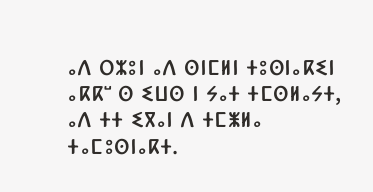ⴰⴷ ⵔⵣⵓⵏ ⴰⴷ ⵙⵏⵎⵍⵏ ⵜⵓⵙⵏⴰⴽⵉⵏ ⴰⴽⴽⵯ ⵙ ⵉⵡⵙ ⵏ ⵢⴰⵜ ⵜⵎⵙⵍⴰⵢⵜ, ⴰⴷ ⵜⵜ ⵉⴳⴰⵏ ⴷ ⵜⵎⵥⵍⴰ ⵜⴰⵎⵓⵙⵏⴰⴽⵜ.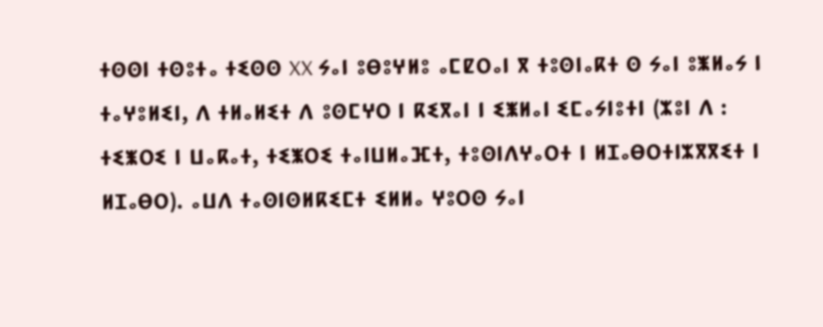ⵜⵙⵙⵏ ⵜⵙⵓⵜⴰ ⵜⵉⵙⵙ XX ⵢⴰⵏ ⵓⴱⵓⵖⵍⵓ ⴰⵎⵇⵔⴰⵏ ⴳ ⵜⵓⵙⵏⴰⴽⵜ ⵙ ⵢⴰⵏ ⵓⵥⵍⴰⵢ ⵏ ⵜⴰⵖⵓⵍⵉⵏ, ⴷ ⵜⵍⴰⵍⵉⵜ ⴷ ⵓⵙⵎⵖⵔ ⵏ ⴽⵉⴳⴰⵏ ⵏ ⵉⵥⵍⴰⵏ ⵉⵎⴰⵢⵏⵓⵜⵏ (ⵣⵓⵏ ⴷ : ⵜⵉⵥⵔⵉ ⵏ ⵡⴰⴽⴰⵜ, ⵜⵉⵥⵔⵉ ⵜⴰⵏⵡⵍⴰⴼⵜ, ⵜⵓⵙⵏⴷⵖⴰⵔⵜ ⵏ ⵍⵊⴰⴱⵔⵜⵏⵣⴳⴳⵉⵜ ⵏ ⵍⵊⴰⴱⵔ). ⴰⵡⴷ ⵜⴰⵙⵏⵙⵍⴽⵉⵎⵜ ⵉⵍⵍⴰ ⵖⵓⵔⵙ ⵢⴰⵏ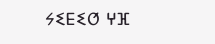ⵢⵉⴹⵉⵚ ⵖⴼ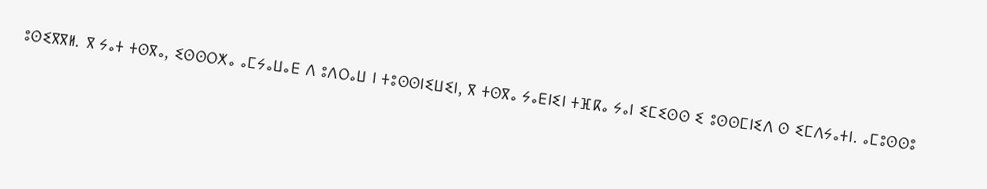ⵓⵙⵉⴳⴳⵍ. ⴳ ⵢⴰⵜ ⵜⵙⴳⴰ, ⵉⵙⵙⵔⵅⴰ ⴰⵎⵢⴰⵡⴰⴹ ⴷ ⵓⴷⵔⴰⵡ ⵏ ⵜⵓⵙⵙⵏⵉⵡⵉⵏ, ⴳ ⵜⵙⴳⴰ ⵢⴰⴹⵏⵉⵏ ⵜⴼⴽⴰ ⵢⴰⵏ ⵉⵎⵉⵙⵙ ⵉ ⵓⵙⵙⵎⵏⵉⴷ ⵙ ⵉⵎⴷⵢⴰⵜⵏ. ⴰⵎⵓⵙⵙⵓ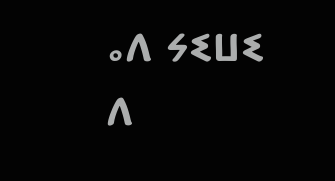ⴰⴷ ⵢⵉⵡⵉ ⴷ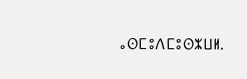ⴰⵙⵎⵓⴷⵎⵓⵙⵣⵡⵍ.